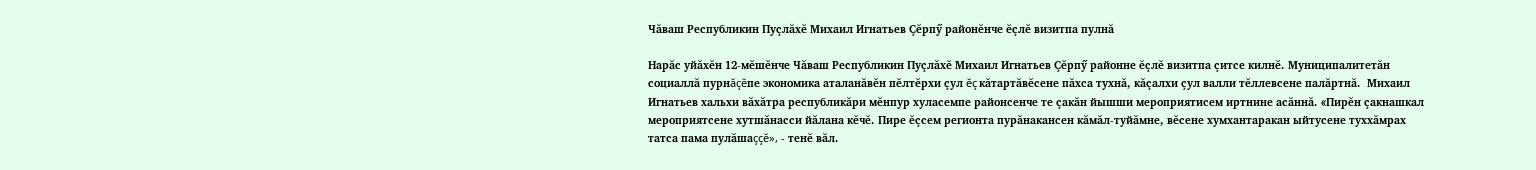Чăваш Республикин Пуçлăхĕ Михаил Игнатьев Çĕрпӳ районĕнче ĕçлĕ визитпа пулнă

Нарăс уйăхĕн 12-мĕшĕнче Чăваш Республикин Пуçлăхĕ Михаил Игнатьев Çĕрпӳ районне ĕçлĕ визитпа çитсе килнĕ. Муниципалитетăн социаллă пурнăçĕпе экономика аталанăвĕн пĕлтĕрхи çул ĕç кăтартăвĕсене пăхса тухнă, кăçалхи çул валли тĕллевсене палăртнă.  Михаил Игнатьев хальхи вăхăтра республикăри мĕнпур хуласемпе районсенче те çакăн йышши мероприятисем иртнине асăннă. «Пирĕн çакнашкал мероприятсене хутшăнасси йăлана кĕчĕ. Пире ĕçсем регионта пурăнакансен кăмăл-туйăмне, вĕсене хумхантаракан ыйтусене туххăмрах татса пама пулăшаççĕ», - тенĕ вăл.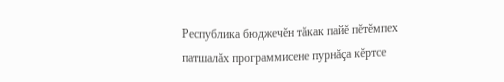Республика бюджечĕн тăкак пайĕ пĕтĕмпех патшалăх программисене пурнăçа кĕртсе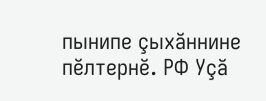пынипе çыхăннине пĕлтернĕ. РФ Уçă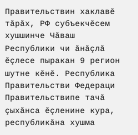Правительствин хаклавĕ тăрăх, РФ субъекчĕсем хушшинче Чăваш Республики чи ăнăçлă ĕçлесе пыракан 9 регион шутне кĕнĕ. Республика Правительстви Федераци Правительствипе тачă çыхăнса ĕçленине кура, республикăна хушма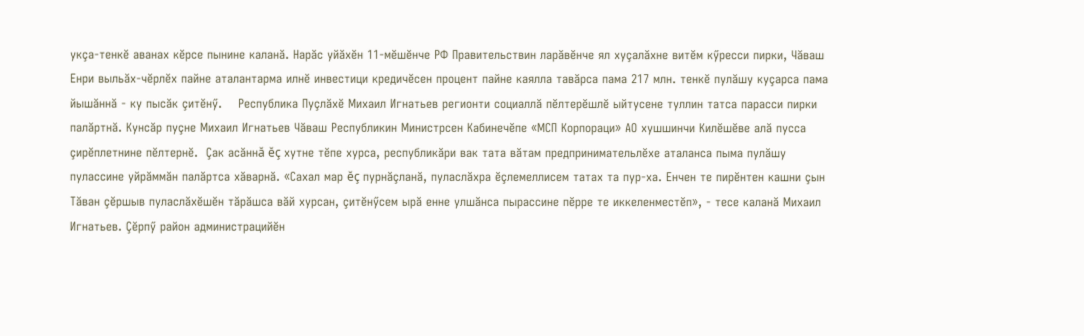укçа-тенкĕ аванах кĕрсе пынине каланă. Нарăс уйăхĕн 11-мĕшĕнче РФ Правительствин ларăвĕнче ял хуçалăхне витĕм кӳресси пирки, Чăваш Енри выльăх-чĕрлĕх пайне аталантарма илнĕ инвестици кредичĕсен процент пайне каялла тавăрса пама 217 млн. тенкĕ пулăшу куçарса пама йышăннă - ку пысăк çитĕнӳ.    Республика Пуçлăхĕ Михаил Игнатьев регионти социаллă пĕлтерĕшлĕ ыйтусене туллин татса парасси пирки палăртнă. Кунсăр пуçне Михаил Игнатьев Чăваш Республикин Министрсен Кабинечĕпе «МСП Корпораци» АО хушшинчи Килĕшĕве алă пусса çирĕплетнине пĕлтернĕ.  Çак асăннă ĕç хутне тĕпе хурса, республикăри вак тата вăтам предпринимательлĕхе аталанса пыма пулăшу пулассине уйрăммăн палăртса хăварнă. «Сахал мар ĕç пурнăçланă, пуласлăхра ĕçлемеллисем татах та пур-ха. Енчен те пирĕнтен кашни çын Тăван çĕршыв пуласлăхĕшĕн тăрăшса вăй хурсан, çитĕнӳсем ырă енне улшăнса пырассине пĕрре те иккеленместĕп», - тесе каланă Михаил Игнатьев. Çĕрпӳ район администрацийĕн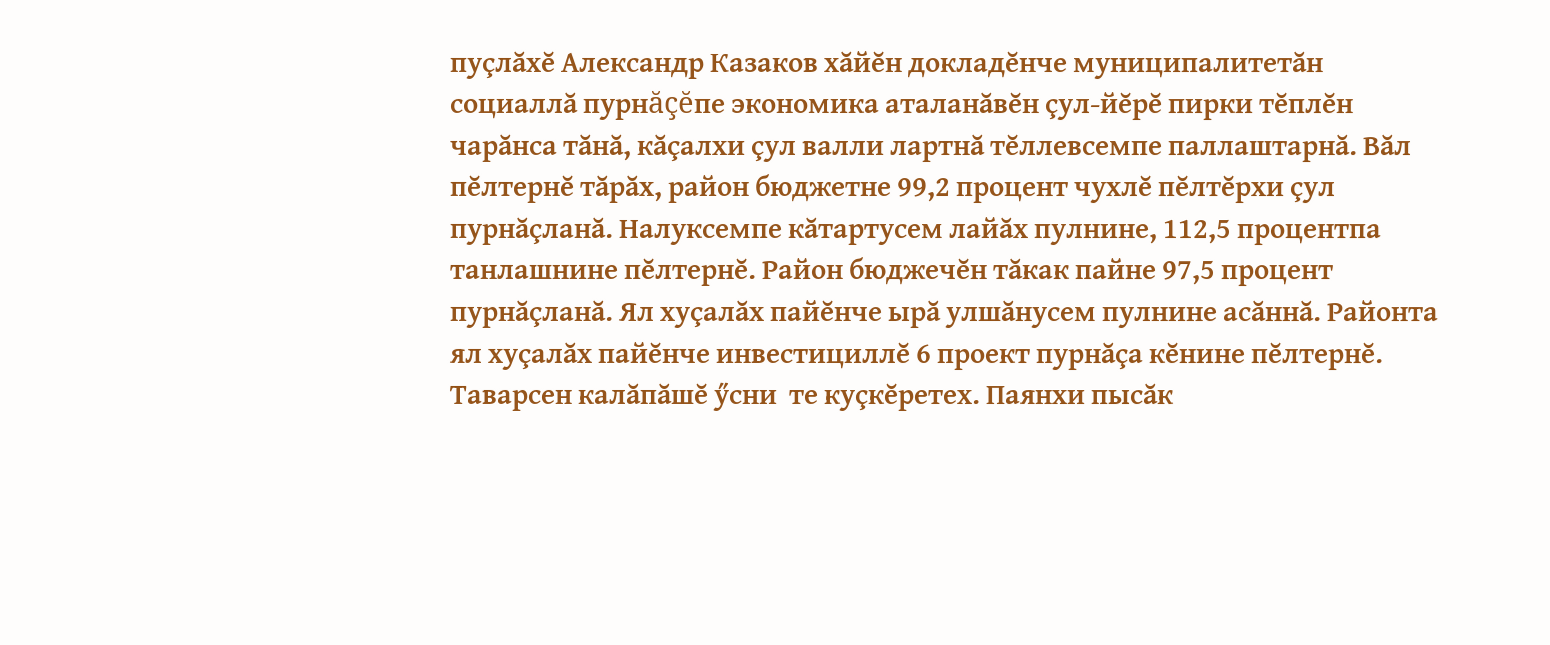пуçлăхĕ Александр Казаков хăйĕн докладĕнче муниципалитетăн социаллă пурнăçĕпе экономика аталанăвĕн çул-йĕрĕ пирки тĕплĕн чарăнса тăнă, кăçалхи çул валли лартнă тĕллевсемпе паллаштарнă. Вăл пĕлтернĕ тăрăх, район бюджетне 99,2 процент чухлĕ пĕлтĕрхи çул пурнăçланă. Налуксемпе кăтартусем лайăх пулнине, 112,5 процентпа танлашнине пĕлтернĕ. Район бюджечĕн тăкак пайне 97,5 процент пурнăçланă. Ял хуçалăх пайĕнче ырă улшăнусем пулнине асăннă. Районта ял хуçалăх пайĕнче инвестициллĕ 6 проект пурнăçа кĕнине пĕлтернĕ. Таварсен калăпăшĕ ӳсни  те куçкĕретех. Паянхи пысăк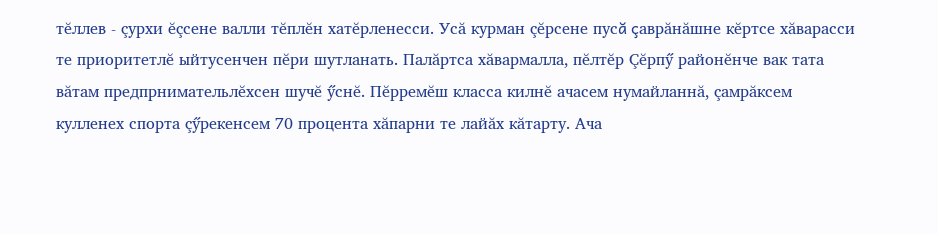тĕллев - çурхи ĕçсене валли тĕплĕн хатĕрленесси. Усă курман çĕрсене пусă çаврăнăшне кĕртсе хăварасси те приоритетлĕ ыйтусенчен пĕри шутланать. Палăртса хăвармалла, пĕлтĕр Çĕрпӳ районĕнче вак тата вăтам предпрнимательлĕхсен шучĕ ӳснĕ. Пĕрремĕш класса килнĕ ачасем нумайланнă, çамрăксем кулленех спорта çӳрекенсем 70 процента хăпарни те лайăх кăтарту. Ача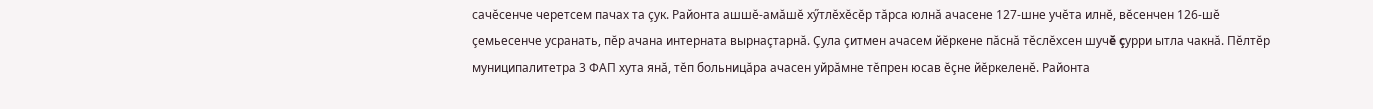сачĕсенче черетсем пачах та çук. Районта ашшĕ-амăшĕ хӳтлĕхĕсĕр тăрса юлнă ачасене 127-шне учĕта илнĕ, вĕсенчен 126-шĕ çемьесенче усранать, пĕр ачана интерната вырнаçтарнă. Çула çитмен ачасем йĕркене пăснă тĕслĕхсен шучĕ çурри ытла чакнă. Пĕлтĕр муниципалитетра 3 ФАП хута янă, тĕп больницăра ачасен уйрăмне тĕпрен юсав ĕçне йĕркеленĕ. Районта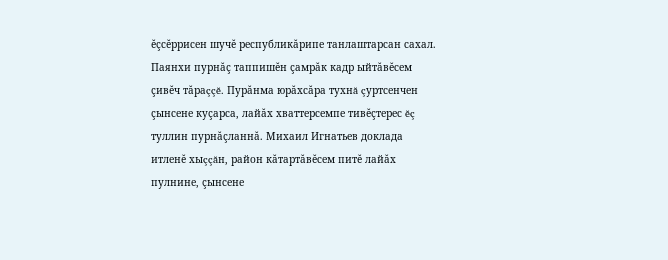ĕçсĕррисен шучĕ республикăрипе танлаштарсан сахал. Паянхи пурнăç таппишĕн çамрăк кадр ыйтăвĕсем çивĕч тăраççĕ. Пурăнма юрăхсăра тухнă çуртсенчен çынсене куçарса, лайăх хваттерсемпе тивĕçтерес ĕç туллин пурнăçланнă. Михаил Игнатьев доклада итленĕ хыççăн, район кăтартăвĕсем питĕ лайăх пулнине, çынсене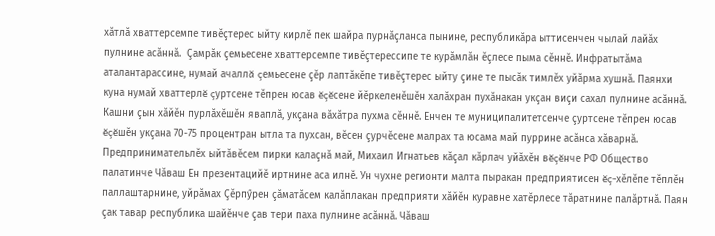хăтлă хваттерсемпе тивĕçтерес ыйту кирлĕ пек шайра пурнăçланса пынине, республикăра ыттисенчен чылай лайăх пулнине асăннă.  Çамрăк çемьесене хваттерсемпе тивĕçтерессипе те курăмлăн ĕçлесе пыма сĕннĕ. Инфратытăма аталантарассине, нумай ачаллă çемьесене çĕр лаптăкĕпе тивĕçтерес ыйту çине те пысăк тимлĕх уйăрма хушнă. Паянхи куна нумай хваттерлĕ çуртсене тĕпрен юсав ĕçĕсене йĕркеленĕшĕн халăхран пухăнакан укçан виçи сахал пулнине асăннă. Кашни çын хăйĕн пурлăхĕшĕн яваплă, укçана вăхăтра пухма сĕннĕ. Енчен те муниципалитетсенче çуртсене тĕпрен юсав ĕçĕшĕн укçана 70-75 процентран ытла та пухсан, вĕсен çурчĕсене малрах та юсама май пуррине асăнса хăварнă. Предпринимательлĕх ыйтăвĕсем пирки калаçнă май, Михаил Игнатьев кăçал кăрлач уйăхĕн вĕçĕнче РФ Общество палатинче Чăваш Ен презентацийĕ иртнине аса илнĕ. Ун чухне регионти малта пыракан предприятисен ĕç-хĕлĕпе тĕплĕн паллаштарнине, уйрăмах Çĕрпӳрен çăматăсем калăплакан предприяти хăйĕн куравне хатĕрлесе тăратнине палăртнă. Паян çак тавар республика шайĕнче çав тери паха пулнине асăннă. Чăваш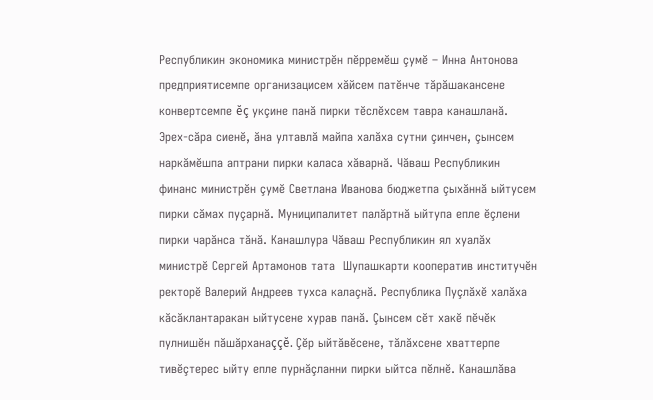Республикин экономика министрĕн пĕрремĕш çумĕ – Инна Антонова предприятисемпе организацисем хăйсем патĕнче тăрăшакансене конвертсемпе ĕç укçине панă пирки тĕслĕхсем тавра канашланă. Эрех-сăра сиенĕ, ăна ултавлă майпа халăха сутни çинчен, çынсем наркăмĕшпа аптрани пирки каласа хăварнă. Чăваш Республикин финанс министрĕн çумĕ Светлана Иванова бюджетпа çыхăннă ыйтусем пирки сăмах пуçарнă. Муниципалитет палăртнă ыйтупа епле ĕçлени пирки чарăнса тăнă. Канашлура Чăваш Республикин ял хуалăх министрĕ Сергей Артамонов тата  Шупашкарти кооператив институчĕн ректорĕ Валерий Андреев тухса калаçнă. Республика Пуçлăхĕ халăха кăсăклантаракан ыйтусене хурав панă. Çынсем сĕт хакĕ пĕчĕк пулнишĕн пăшăрханаççĕ. Çĕр ыйтăвĕсене, тăлăхсене хваттерпе тивĕçтерес ыйту епле пурнăçланни пирки ыйтса пĕлнĕ. Канашлăва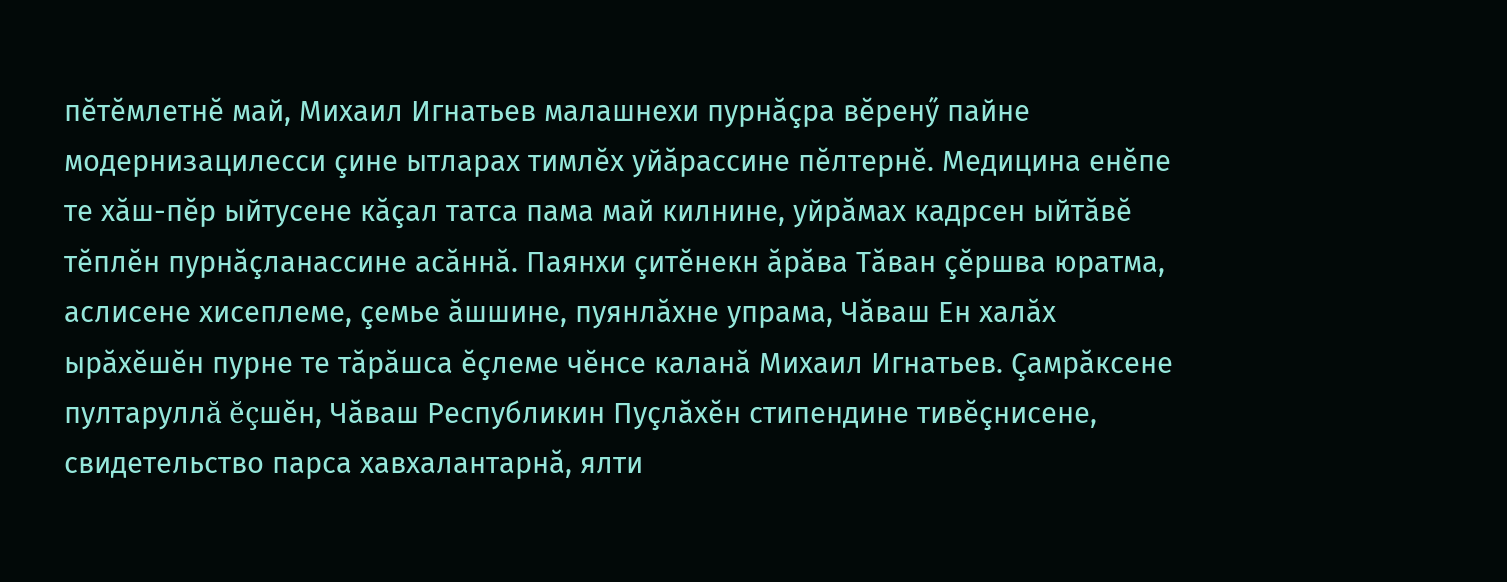пĕтĕмлетнĕ май, Михаил Игнатьев малашнехи пурнăçра вĕренӳ пайне модернизацилесси çине ытларах тимлĕх уйăрассине пĕлтернĕ. Медицина енĕпе те хăш-пĕр ыйтусене кăçал татса пама май килнине, уйрăмах кадрсен ыйтăвĕ тĕплĕн пурнăçланассине асăннă. Паянхи çитĕнекн ăрăва Тăван çĕршва юратма, аслисене хисеплеме, çемье ăшшине, пуянлăхне упрама, Чăваш Ен халăх ырăхĕшĕн пурне те тăрăшса ĕçлеме чĕнсе каланă Михаил Игнатьев. Çамрăксене пултаруллă ĕçшĕн, Чăваш Республикин Пуçлăхĕн стипендине тивĕçнисене, свидетельство парса хавхалантарнă, ялти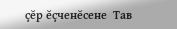çĕр ĕçченĕсене  Тав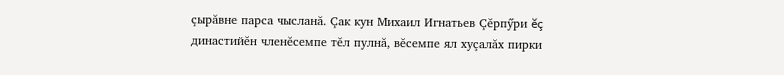çырăвне парса чысланă. Çак кун Михаил Игнатьев Çĕрпӳри ĕç династийĕн членĕсемпе тĕл пулнă, вĕсемпе ял хуçалăх пирки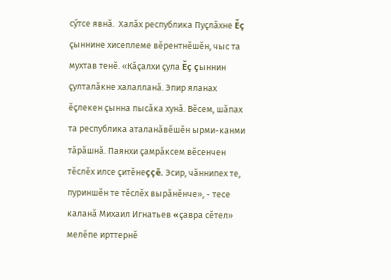сӳтсе явнă.  Халăх республика Пуçлăхне Ĕç çыннине хисеплеме вĕрентнĕшĕн, чыс та мухтав тенĕ. «Кăçалхи çула Ĕç çыннин çулталăкне халалланă. Эпир яланах ĕçлекен çынна пысăка хунă. Вĕсем, шăпах та республика аталанăвĕшĕн ырми-канми тăрăшнă. Паянхи çамрăксем вĕсенчен тĕслĕх илсе çитĕнеççĕ. Эсир, чăннипех те, пуриншĕн те тĕслĕх вырăнĕнче», - тесе каланă Михаил Игнатьев «çавра сĕтел» мелĕпе ирттернĕ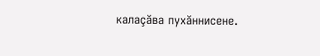калаçăва пухăннисене.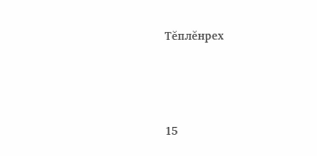Тĕплĕнрех



15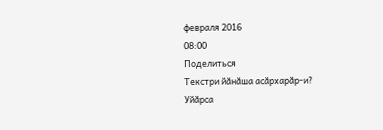февраля 2016
08:00
Поделиться
Текстри йӑнӑша асӑрхарӑр-и?
Уйӑрса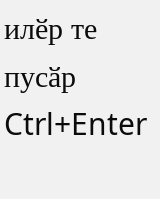илӗр те пусӑр Ctrl+Enter